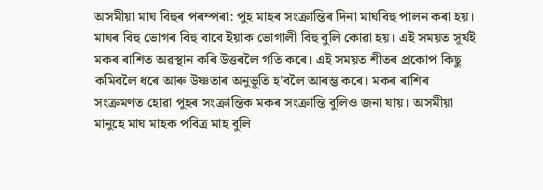অসমীয়া মাঘ বিহুৰ পৰম্পৰা: পুহ মাহৰ সংক্ৰান্তিৰ দিনা মাঘবিহু পালন কৰা হয়। মাঘৰ বিহু ভোগৰ বিহু বাবে ইয়াক ভোগালী বিহু বুলি কোৱা হয়। এই সময়ত সূৰ্যই মকৰ ৰাশিত অৱস্থান কৰি উত্তৰলৈ গতি কৰে। এই সময়ত শীতৰ প্রকোপ কিছু কমিবলৈ ধৰে আৰু উষ্ণতাৰ অনুভূতি হ'বলৈ আৰম্ভ কৰে। মকৰ ৰাশিৰ সংক্ৰমণত হোৱা পুহৰ সংক্ৰান্তিক মকৰ সংক্ৰান্তি বুলিও জনা যায়। অসমীয়া মানুহে মাঘ মাহক পবিত্র মাহ বুলি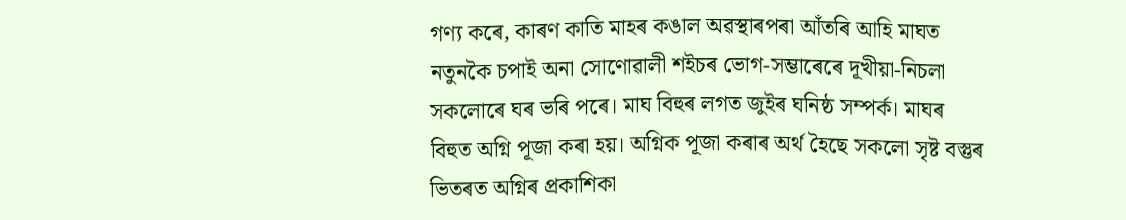গণ্য কৰে, কাৰণ কাতি মাহৰ কঙাল অৱস্থাৰপৰা আঁতৰি আহি মাঘত নতুনকৈ চপাই অনা সোণোৱালী শইচৰ ভোগ-সম্ভাৰেৰে দূখীয়া-নিচলা সকলোৰে ঘৰ ভৰি পৰে। মাঘ বিহুৰ লগত জুইৰ ঘনিষ্ঠ সম্পর্ক। মাঘৰ বিহুত অগ্নি পূজা কৰা হয়। অগ্নিক পূজা কৰাৰ অৰ্থ হৈছে সকলো সৃষ্ট বস্তুৰ ভিতৰত অগ্নিৰ প্ৰকাশিকা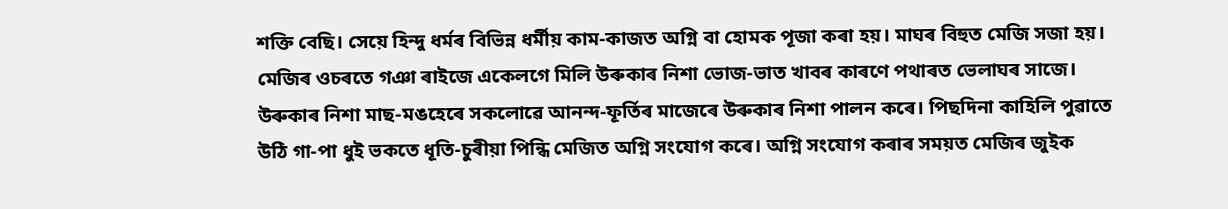শক্তি বেছি। সেয়ে হিন্দু ধৰ্মৰ বিভিন্ন ধর্মীয় কাম-কাজত অগ্নি বা হোমক পূজা কৰা হয়। মাঘৰ বিহুত মেজি সজা হয়। মেজিৰ ওচৰতে গঞা ৰাইজে একেলগে মিলি উৰুকাৰ নিশা ভোজ-ভাত খাবৰ কাৰণে পথাৰত ভেলাঘৰ সাজে। উৰুকাৰ নিশা মাছ-মঙহেৰে সকলোৱে আনন্দ-ফূৰ্তিৰ মাজেৰে উৰুকাৰ নিশা পালন কৰে। পিছদিনা কাহিলি পুৱাতে উঠি গা-পা ধুই ভকতে ধূতি-চুৰীয়া পিন্ধি মেজিত অগ্নি সংযোগ কৰে। অগ্নি সংযোগ কৰাৰ সময়ত মেজিৰ জুইক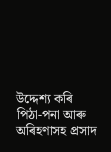উদ্দেশ্য কৰি পিঠা-পনা আৰু অৰিহণাসহ প্ৰসাদ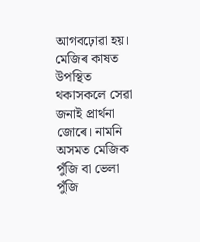আগবঢ়োৱা হয়। মেজিৰ কাষত উপস্থিত থকাসকলে সেৱা জনাই প্ৰাৰ্থনা জোৰে। নামনি অসমত মেজিক পুঁজি বা ভেলা পুঁজি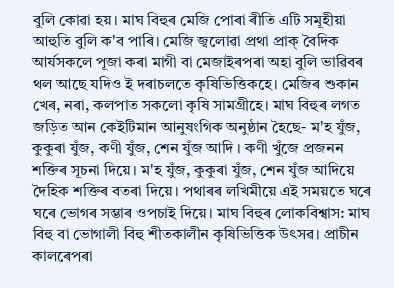বুলি কোৱা হয়। মাঘ বিহুৰ মেজি পোৰা ৰীতি এটি সমূহীয়া আহুতি বুলি ক'ব পাৰি। মেজি জ্বলোৱা প্ৰথা প্রাক্ বৈদিক আর্যসকলে পূজা কৰা মাগী বা মেজাইৰপৰা অহা বুলি ভাৱিবৰ থল আছে যদিও ই দৰাচলতে কৃষিভিত্তিকহে। মেজিৰ শুকান খেৰ, নৰা, কলপাত সকলো কৃষি সামগ্রীহে। মাঘ বিহুৰ লগত জড়িত আন কেইটিমান আনুষংগিক অনুষ্ঠান হৈছে- ম'হ যুঁজ, কুকুৰা যুঁজ, কণী যুঁজ, শেন যুঁজ আদি । কণী খুঁজে প্রজনন শক্তিৰ সূচনা দিয়ে। ম'হ যুঁজ, কুকুৰা যুঁজ, শেন যুঁজ আদিয়ে দৈহিক শক্তিৰ বতৰা দিয়ে। পথাৰৰ লখিমীয়ে এই সময়তে ঘৰে ঘৰে ভোগৰ সম্ভাৰ ওপচাই দিয়ে। মাঘ বিহুৰ লোকবিশ্বাস: মাঘ বিহু বা ভোগালী বিহু শীতকালীন কৃষিভিত্তিক উৎসৱ। প্রাচীন কালৰেপৰা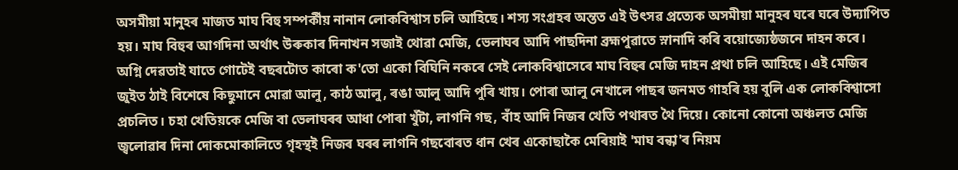অসমীয়া মানুহৰ মাজত মাঘ বিহু সম্পৰ্কীয় নানান লোকবিশ্বাস চলি আহিছে। শস্য সংগ্ৰহৰ অন্তত এই উৎসৱ প্ৰত্যেক অসমীয়া মানুহৰ ঘৰে ঘৰে উদ্যাপিত হয়। মাঘ বিহুৰ আগদিনা অৰ্থাৎ উৰুকাৰ দিনাখন সজাই থোৱা মেজি, ভেলাঘৰ আদি পাছদিনা ব্ৰহ্মপুৱাতে স্নানাদি কৰি বয়োজ্যেষ্ঠজনে দাহন কৰে। অগ্নি দেৱতাই যাতে গোটেই বছৰটোত কাৰো ক'তো একো বিঘিনি নকৰে সেই লোকবিশ্বাসেৰে মাঘ বিহুৰ মেজি দাহন প্রথা চলি আহিছে। এই মেজিৰ জুইত ঠাই বিশেষে কিছুমানে মোৱা আলু, কাঠ আলু, ৰঙা আলু আদি পুৰি খায়। পোৰা আলু নেখালে পাছৰ জনমত গাহৰি হয় বুলি এক লোকবিশ্বাসো প্রচলিত। চহা খেতিয়কে মেজি বা ভেলাঘৰৰ আধা পোৰা খুঁটা, লাগনি গছ, বাঁহ আদি নিজৰ খেতি পথাৰত থৈ দিয়ে। কোনো কোনো অঞ্চলত মেজি জ্বলোৱাৰ দিনা দোকমোকালিতে গৃহস্থই নিজৰ ঘৰৰ লাগনি গছবোৰত ধান খেৰ একোছাকৈ মেৰিয়াই 'মাঘ বন্ধা'ৰ নিয়ম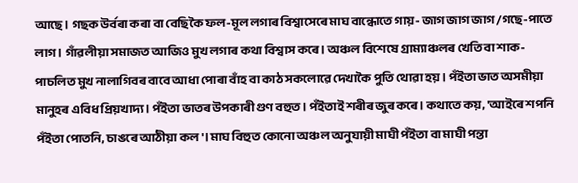আছে। গছক উৰ্বৰা কৰা বা বেছিকৈ ফল-মূল লগাৰ বিশ্বাসেৰে মাঘ বান্ধোতে গায়- জাগ জাগ জাগ /গছে-পাতে লাগ। গাঁৱলীয়া সমাজত আজিও মুখ লগাৰ কথা বিশ্বাস কৰে। অঞ্চল বিশেষে গ্ৰাম্যাঞ্চলৰ খেতি বা শাক-পাচলিত মুখ নালাগিবৰ বাবে আধা পোৰা বাঁহ বা কাঠ সকলোৱে দেখাকৈ পুতি থোৱা হয়। পঁইতা ভাত অসমীয়া মানুহৰ এবিধ প্রিয়খাদ্য। পঁইতা ভাতৰ উপকাৰী গুণ বহুত। পঁইতাই শৰীৰ জুৰ কৰে। কথাতে কয়, 'আইৰে শপনি পঁইতা পোতনি, চাঙৰে আঠীয়া কল'। মাঘ বিহুত কোনো অঞ্চল অনুযায়ী মাঘী পঁইতা বা মাঘী পন্তা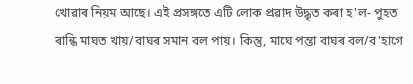খোৱাৰ নিয়ম আছে। এই প্রসঙ্গতে এটি লোক প্ৰৱাদ উদ্ধৃত কৰা হ'ল- পুহত ৰান্ধি মাঘত খায়/বাঘৰ সমান বল পায়। কিন্তু, মাঘে পন্তা বাঘৰ বল/ব'হাগে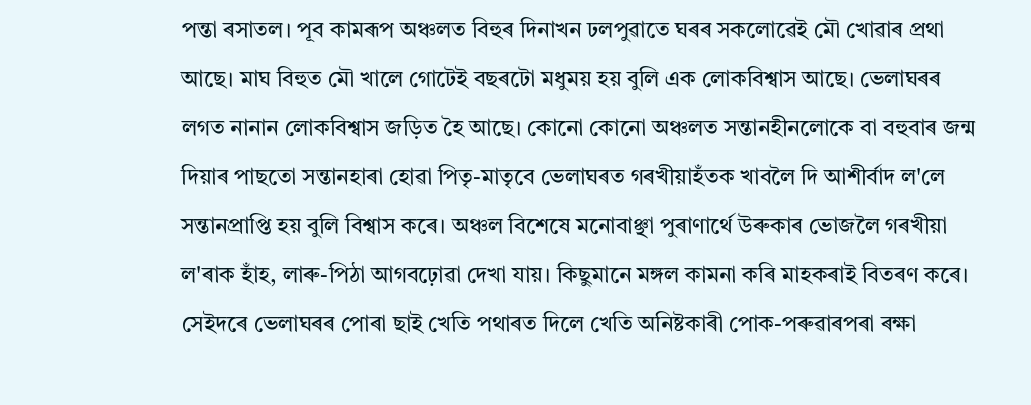পন্তা ৰসাতল। পূব কামৰূপ অঞ্চলত বিহুৰ দিনাখন ঢলপুৱাতে ঘৰৰ সকলোৱেই মৌ খোৱাৰ প্রথা আছে। মাঘ বিহুত মৌ খালে গোটেই বছৰটো মধুময় হয় বুলি এক লোকবিশ্বাস আছে। ভেলাঘৰৰ লগত নানান লোকবিশ্বাস জড়িত হৈ আছে। কোনো কোনো অঞ্চলত সন্তানহীনলোকে বা বহুবাৰ জন্ম দিয়াৰ পাছতো সন্তানহাৰা হোৱা পিতৃ-মাতৃবে ভেলাঘৰত গৰখীয়াহঁতক খাবলৈ দি আশীর্বাদ ল'লে সন্তানপ্রাপ্তি হয় বুলি বিশ্বাস কৰে। অঞ্চল বিশেষে মনোবাঞ্ছা পুৰাণার্থে উৰুকাৰ ভোজলৈ গৰখীয়া ল'ৰাক হাঁহ, লাৰু-পিঠা আগবঢ়োৱা দেখা যায়। কিছুমানে মঙ্গল কামনা কৰি মাহকৰাই বিতৰণ কৰে। সেইদৰে ভেলাঘৰৰ পোৰা ছাই খেতি পথাৰত দিলে খেতি অনিষ্টকাৰী পোক-পৰুৱাৰপৰা ৰক্ষা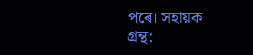পৰে। সহায়ক গ্ৰন্থ: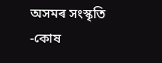অসমৰ সংস্কৃতি -কোষ